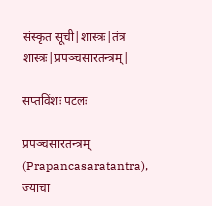संस्कृत सूची|शास्त्रः|तंत्र शास्त्रः|प्रपञ्चसारतन्त्रम्|

सप्तविंशः पटलः

प्रपञ्चसारतन्त्रम् (Prapancasaratantra), ज्याचा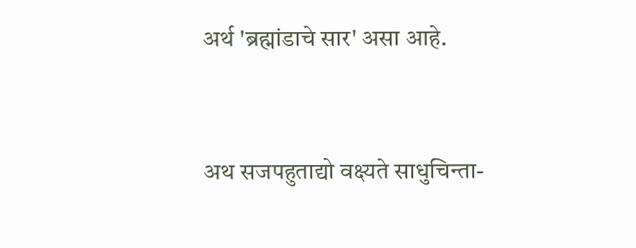अर्थ 'ब्रह्मांडाचे सार' असा आहे.


अथ सजपहुताद्यो वक्ष्यते साधुचिन्ता-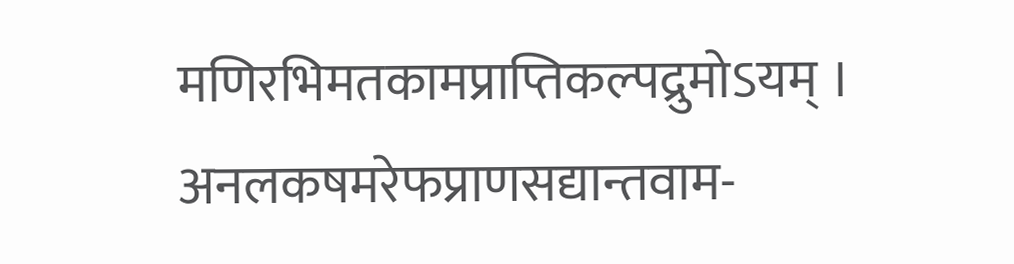मणिरभिमतकामप्राप्तिकल्पद्रुमोऽयम् ।
अनलकषमरेफप्राणसद्यान्तवाम-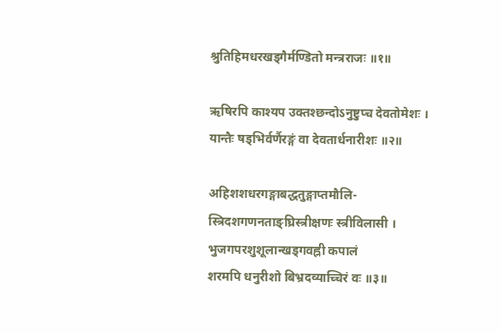श्रुतिहिमधरखड्गैर्मण्डितो मन्त्रराजः ॥१॥

ऋषिरपि काश्यप उक्तश्छन्दोऽनुष्टुप्च देवतोमेशः ।
यान्तैः षड्भिर्वर्णैरङ्गं वा देवतार्धनारीशः ॥२॥

अहिशशधरगङ्गाबद्धतुङ्गाप्तमौलि-
स्त्रिदशगणनताङ्घ्रिस्त्रीक्षणः स्त्रीविलासी ।
भुजगपरशुशूलान्खड्गवह्नी कपालं
शरमपि धनुरीशो बिभ्रदव्याच्चिरं वः ॥३॥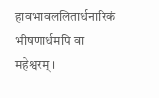हावभावललितार्धनारिकं भीषणार्धमपि वा महेश्वरम् ।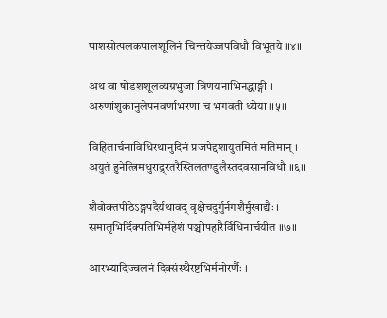पाशसोत्पलकपालशूलिनं चिन्तयेज्जपविधौ विभूतये ॥४॥

अथ वा षोडशशूलव्यग्रभुजा त्रिणयनाभिनद्धाङ्गी ।
अरुणांशुकानुलेपनवर्णाभरणा च भगवती ध्येया ॥५॥

विहितार्चनाविधिरथानुदिनं प्रजपेद्दशायुतमितं मतिमान् ।
अयुतं हुनेत्त्रिमधुराद्र्रतरैस्तिलतण्डुलैस्तदवसानविधौ ॥६॥

शैवोक्तपीठेऽङ्गपदैर्यथावद् वृक्षेचदुर्गुर्नगशैर्मुखाद्यैः ।
समातृभिर्दिक्पतिभिर्महेशं पञ्चोपहारैर्विधिनार्चयीत ॥७॥

आरभ्यादिज्वलनं दिक्संस्थैरष्टभिर्मनोरर्णैः ।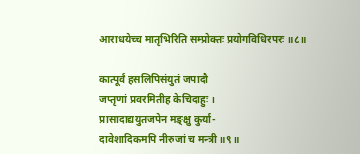आराधयेच्च मातृभिरिति सम्प्रोक्तः प्रयोगविधिरपरः ॥८॥

कात्पूर्वं हसलिपिसंयुतं जपादौ
जप्तृणां प्रवरमितीह केचिदाहुः ।
प्रासादाद्ययुतजपेन मङ्क्षु कुर्या-
दावेशादिकमपि नीरुजां च मन्त्री ॥९॥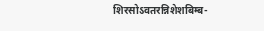शिरसोऽवतरन्निशेशबिम्ब-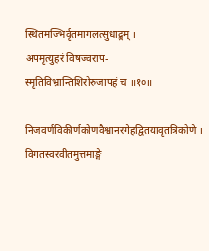स्थितमज्भिर्वृतमागलत्सुधाद्र्रम् ।
अपमृत्युहरं विषज्वराप-
स्मृतिविभ्रान्तिशिरोरुजापहं च ॥१०॥

निजवर्णविकीर्णकोणवैश्वानरगेहद्वितयावृतत्रिकोणे ।
विगतस्वरवीतमुत्तमाङ्गे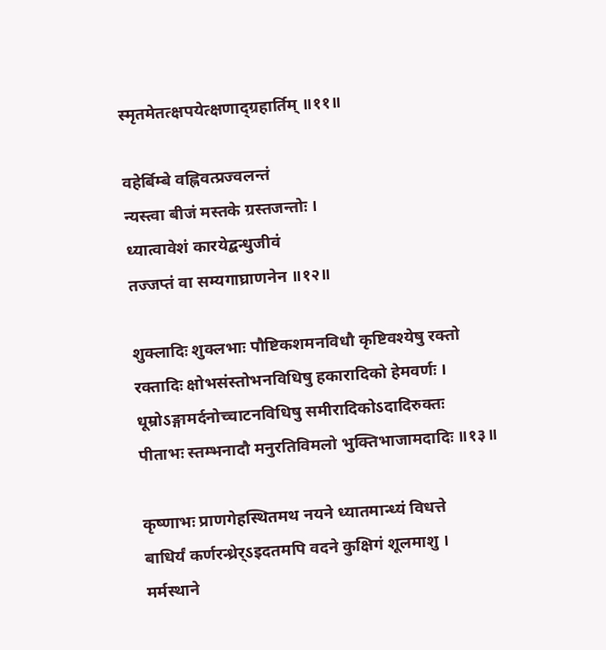स्मृतमेतत्क्षपयेत्क्षणाद्ग्रहार्तिम् ॥११॥

वहेर्बिम्बे वह्निवत्प्रज्वलन्तं
न्यस्त्वा बीजं मस्तके ग्रस्तजन्तोः ।
ध्यात्वावेशं कारयेद्बन्धुजीवं
तज्जप्तं वा सम्यगाघ्राणनेन ॥१२॥

शुक्लादिः शुक्लभाः पौष्टिकशमनविधौ कृष्टिवश्येषु रक्तो
रक्तादिः क्षोभसंस्तोभनविधिषु हकारादिको हेमवर्णः ।
धूम्रोऽङ्गामर्दनोच्चाटनविधिषु समीरादिकोऽदादिरुक्तः
पीताभः स्तम्भनादौ मनुरतिविमलो भुक्तिभाजामदादिः ॥१३॥

कृष्णाभः प्राणगेहस्थितमथ नयने ध्यातमान्ध्यं विधत्ते
बाधिर्यं कर्णरन्ध्रेर्ऽइदतमपि वदने कुक्षिगं शूलमाशु ।
मर्मस्थाने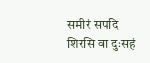समीरं सपदि शिरसि वा दुःसहं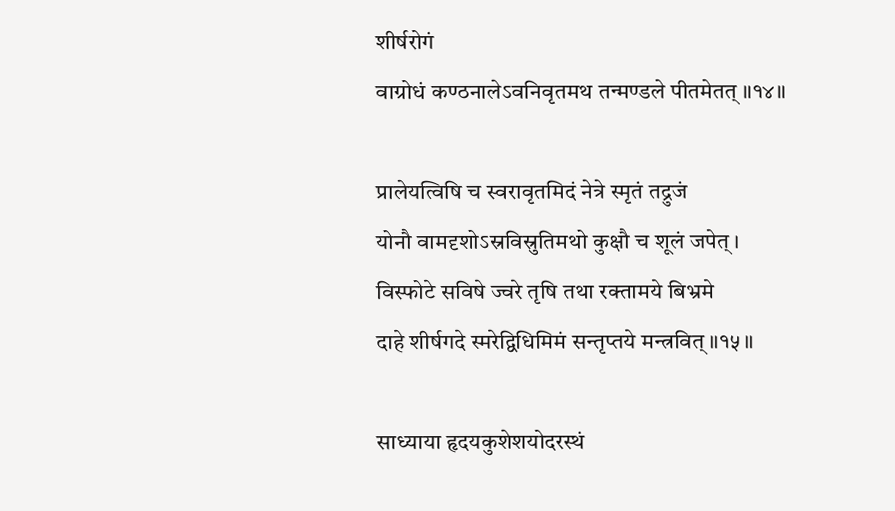शीर्षरोगं
वाग्रोधं कण्ठनालेऽवनिवृतमथ तन्मण्डले पीतमेतत् ॥१४॥

प्रालेयत्विषि च स्वरावृतमिदं नेत्रे स्मृतं तद्रुजं
योनौ वामदृशोऽस्रविस्रुतिमथो कुक्षौ च शूलं जपेत् ।
विस्फोटे सविषे ज्वरे तृषि तथा रक्तामये बिभ्रमे
दाहे शीर्षगदे स्मरेद्विधिमिमं सन्तृप्तये मन्त्रवित् ॥१५॥

साध्याया हृदयकुशेशयोदरस्थं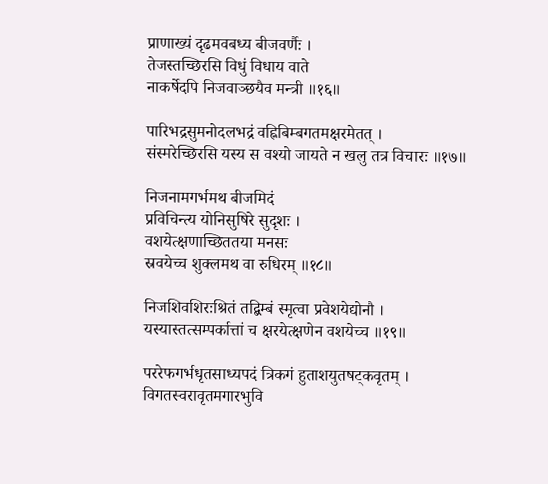प्राणाख्यं दृढमवबध्य बीजवर्णैः ।
तेजस्तच्छिरसि विधुं विधाय वाते
नाकर्षेदपि निजवाञ्छयैव मन्त्री ॥१६॥

पारिभद्रसुमनोदलभद्रं वह्निबिम्बगतमक्षरमेतत् ।
संस्मरेच्छिरसि यस्य स वश्यो जायते न खलु तत्र विचारः ॥१७॥

निजनामगर्भमथ बीजमिदं
प्रविचिन्त्य योनिसुषिरे सुदृशः ।
वशयेत्क्षणाच्छिततया मनसः
स्रवयेच्च शुक्लमथ वा रुधिरम् ॥१८॥

निजशिवशिरःश्रितं तद्बिम्बं स्मृत्वा प्रवेशयेद्योनौ ।
यस्यास्तत्सम्पर्कात्तां च क्षरयेत्क्षणेन वशयेच्च ॥१९॥

पररेफगर्भधृतसाध्यपदं त्रिकगं हुताशयुतषट्कवृतम् ।
विगतस्वरावृतमगारभुवि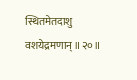स्थितमेतदाशु वशयेद्रमणान् ॥२०॥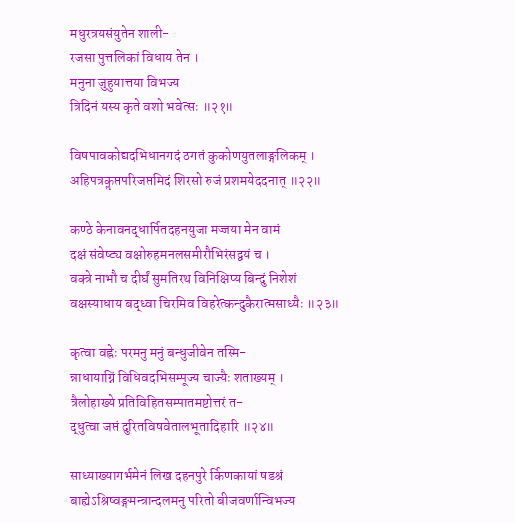मधुरत्रयसंयुतेन शाली-
रजसा पुत्तलिकां विधाय तेन ।
मनुना जुहुयात्तया विभज्य
त्रिदिनं यस्य कृते वशो भवेत्सः ॥२१॥

विषपावकोद्यदभिधानगदं ठगतं कुकोणयुतलाङ्गलिकम् ।
अहिपत्रकॢप्तपरिजप्तमिदं शिरसो रुजं प्रशमयेददनात् ॥२२॥

कण्ठे केनावनद्धार्पितदहनयुजा मज्जया मेन वामं
दक्षं संवेष्ट्य वक्षोरुहमनलसमीरौभिरंसद्वयं च ।
वक्त्रे नाभौ च दीर्घं सुमतिरथ विनिक्षिप्य बिन्दुं निशेशं
वक्षस्याधाय बद्ध्वा चिरमिव विहरेत्कन्दुकैरात्मसाध्यैः ॥२३॥

कृत्वा वह्नेः परमनु मनुं बन्धुजीवेन तस्मि-
न्नाधायाग्निं विधिवदभिसम्पूज्य चाज्यैः शताख्यम् ।
त्रैलोहाख्ये प्रतिविहितसम्पातमष्टोत्तरं त-
द्धुत्वा जप्तं दुरितविषवेतालभूतादिहारि ॥२४॥

साध्याख्यागर्भमेनं लिख दहनपुरे र्किणकायां षडश्रं
बाह्येऽश्रिष्वङ्गमन्त्रान्दलमनु परितो बीजवर्णान्विभज्य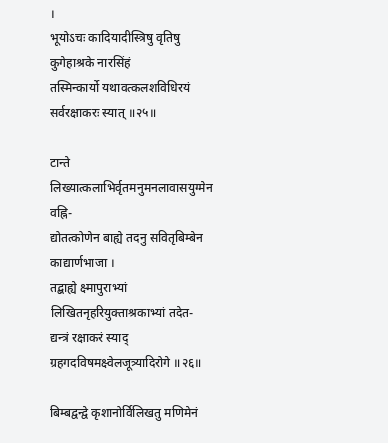।
भूयोऽचः कादियादीस्त्रिषु वृतिषु कुगेहाश्रके नारसिंहं
तस्मिन्कार्यो यथावत्कलशविधिरयं सर्वरक्षाकरः स्यात् ॥२५॥

टान्ते लिख्यात्कलाभिर्वृतमनुमनलावासयुग्मेन वह्नि-
द्योतत्कोणेन बाह्ये तदनु सवितृबिम्बेन काद्यार्णभाजा ।
तद्बाह्ये क्ष्मापुराभ्यां लिखितनृहरियुक्ताश्रकाभ्यां तदेत-
द्यन्त्रं रक्षाकरं स्याद् ग्रहगदविषमक्ष्वेलजूत्र्यादिरोगे ॥२६॥

बिम्बद्वन्द्वे कृशानोर्विलिखतु मणिमेनं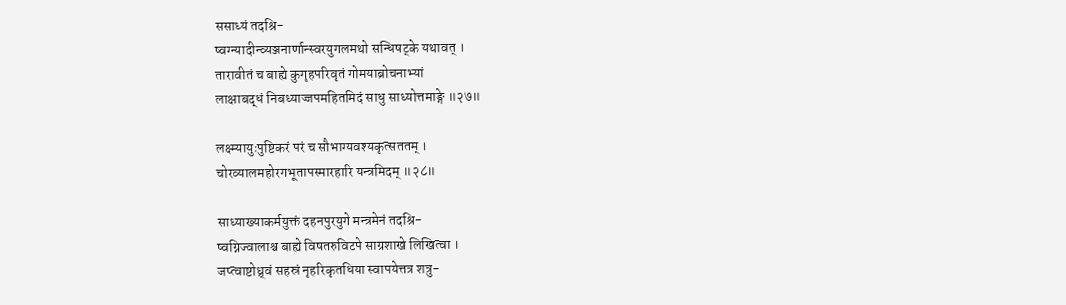ससाध्यं तदश्रि-
ष्वग्न्यादीन्व्यञ्जनार्णान्स्वरयुगलमथो सन्धिषट्के यथावत् ।
तारावीतं च बाह्ये कुगृहपरिवृतं गोमयाब्रोचनाभ्यां
लाक्षाबद्धं निबध्याज्जपमहितमिदं साधु साध्योत्तमाङ्गे ॥२७॥

लक्ष्म्यायुःपुष्टिकरं परं च सौभाग्यवश्यकृत्सततम् ।
चोरव्यालमहोरगभूतापस्मारहारि यन्त्रमिदम् ॥२८॥

साध्याख्याकर्मयुक्तं दहनपुरयुगे मन्त्रमेनं तदश्रि-
ष्वग्निज्वालाश्च बाह्ये विषतरुविटपे साग्रशाखे लिखित्वा ।
जप्त्वाष्टोध्र्वं सहस्रं नृहरिकृतधिया स्वापयेत्तत्र शत्रु-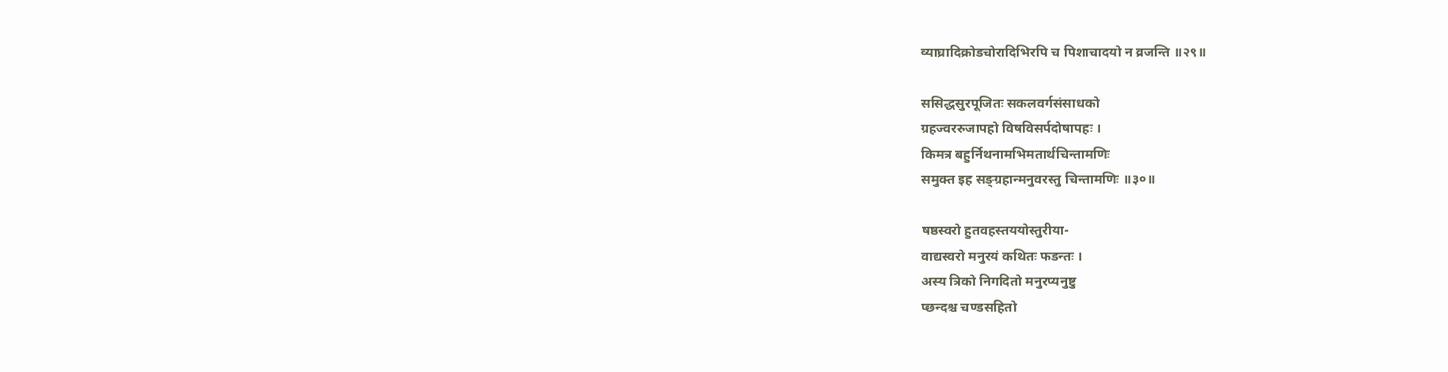व्याघ्रादिक्रोडचोरादिभिरपि च पिशाचादयो न व्रजन्ति ॥२९॥

ससिद्धसुरपूजितः सकलवर्गसंसाधको
ग्रहज्वररुजापहो विषविसर्पदोषापहः ।
किमत्र बहुर्निथनामभिमतार्थचिन्तामणिः
समुक्त इह सङ्ग्रहान्मनुवरस्तु चिन्तामणिः ॥३०॥

षष्ठस्वरो हुतवहस्तययोस्तुरीया-
वाद्यस्वरो मनुरयं कथितः फडन्तः ।
अस्य त्रिको निगदितो मनुरप्यनुष्टु
प्छन्दश्च चण्डसहितो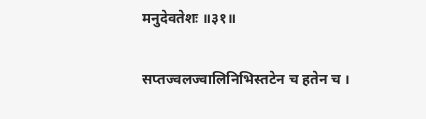मनुदेवतेशः ॥३१॥

सप्तज्वलज्वालिनिभिस्तटेन च हतेन च ।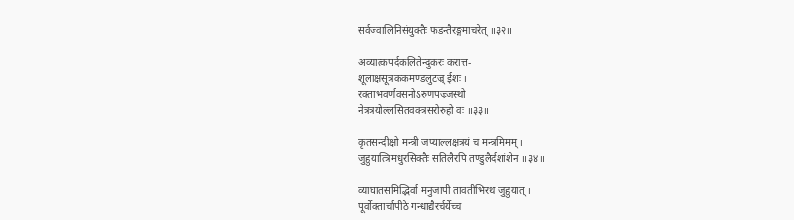सर्वज्वालिनिसंयुक्तैः फडन्तैरङ्गमाचरेत् ॥३२॥

अव्यात्कपर्दकलितेन्दुकरः करात्त-
शूलाक्षसूत्रककमण्डलुटज्र् ईशः ।
रक्ताभवर्णवसनोऽरुणपज्र्जस्थो
नेत्रत्रयोल्लसितवक्त्रसरोरुहो वः ॥३३॥

कृतसन्दीक्षो मन्त्री जप्याल्लक्षत्रयं च मन्त्रमिमम् ।
जुहुयात्त्रिमधुरसिक्तैः सतिलैरपि तण्डुलैर्दशांशेन ॥३४॥

व्याघातसमिद्भिर्वा मनुजापी तावतीभिरथ जुहुयात् ।
पूर्वोक्तार्चापीठे गन्धाद्यैरर्चर्येच्च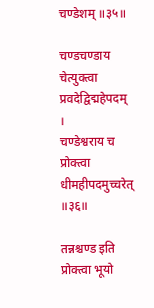चण्डेशम् ॥३५॥

चण्डचण्डाय चेत्युक्त्वा प्रवदेद्विद्महेपदम् ।
चण्डेश्वराय च प्रोक्त्वा धीमहीपदमुच्चरेत् ॥३६॥

तन्नश्चण्ड इति प्रोक्त्वा भूयो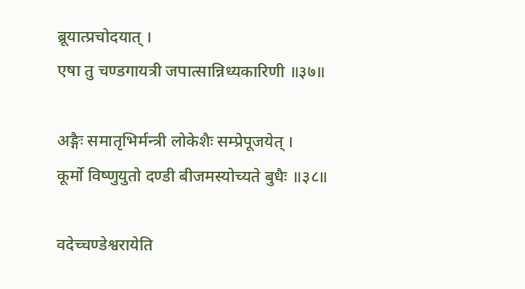ब्रूयात्प्रचोदयात् ।
एषा तु चण्डगायत्री जपात्सान्निध्यकारिणी ॥३७॥

अङ्गैः समातृभिर्मन्त्री लोकेशैः सम्प्रेपूजयेत् ।
कूर्मो विष्णुयुतो दण्डी बीजमस्योच्यते बुधैः ॥३८॥

वदेच्चण्डेश्वरायेति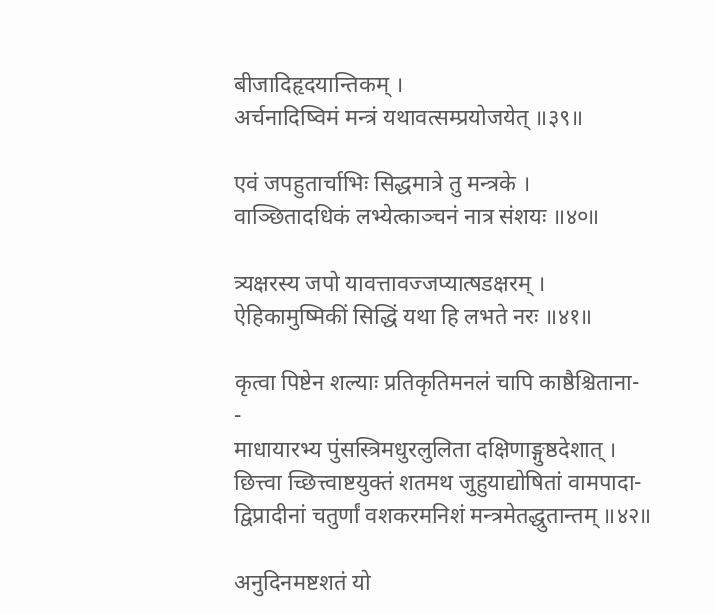बीजादिहृदयान्तिकम् ।
अर्चनादिष्विमं मन्त्रं यथावत्सम्प्रयोजयेत् ॥३९॥

एवं जपहुतार्चाभिः सिद्धमात्रे तु मन्त्रके ।
वाञ्छितादधिकं लभ्येत्काञ्चनं नात्र संशयः ॥४०॥

त्र्यक्षरस्य जपो यावत्तावज्जप्यात्षडक्षरम् ।
ऐहिकामुष्मिकीं सिद्धिं यथा हि लभते नरः ॥४१॥

कृत्वा पिष्टेन शल्याः प्रतिकृतिमनलं चापि काष्ठैश्चिताना-
-
माधायारभ्य पुंसस्त्रिमधुरलुलिता दक्षिणाङ्गुष्ठदेशात् ।
छित्त्वा च्छित्त्वाष्टयुक्तं शतमथ जुहुयाद्योषितां वामपादा-
द्विप्रादीनां चतुर्णां वशकरमनिशं मन्त्रमेतद्धुतान्तम् ॥४२॥

अनुदिनमष्टशतं यो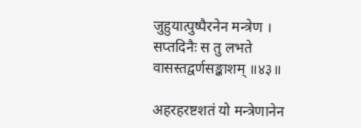जुहुयात्पुष्पैरनेन मन्त्रेण ।
सप्तदिनैः स तु लभते वासस्तद्वर्णसङ्काशम् ॥४३॥

अहरहरष्टशतं यो मन्त्रेणानेन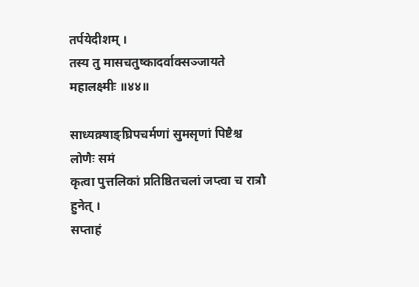तर्पयेदीशम् ।
तस्य तु मासचतुष्कादर्वाक्सञ्जायते महालक्ष्मीः ॥४४॥

साध्यक्र्षाङ्घ्रिपचर्मणां सुमसृणां पिष्टैश्च लोणैः समं
कृत्वा पुत्तलिकां प्रतिष्ठितचलां जप्त्वा च रात्रौ हुनेत् ।
सप्ताहं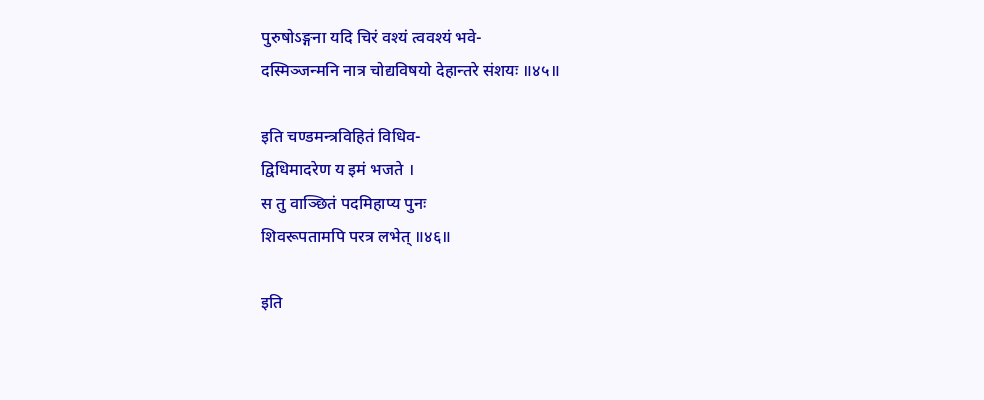पुरुषोऽङ्गना यदि चिरं वश्यं त्ववश्यं भवे-
दस्मिञ्जन्मनि नात्र चोद्यविषयो देहान्तरे संशयः ॥४५॥

इति चण्डमन्त्रविहितं विधिव-
द्विधिमादरेण य इमं भजते ।
स तु वाञ्छितं पदमिहाप्य पुनः
शिवरूपतामपि परत्र लभेत् ॥४६॥

इति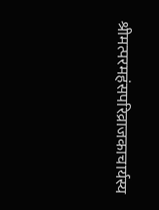श्रीमत्परमहंसपरिव्राजकाचार्यस्य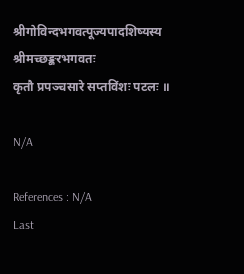श्रीगोविन्दभगवत्पूज्यपादशिष्यस्य श्रीमच्छङ्करभगवतः
कृतौ प्रपञ्चसारे सप्तविंशः पटलः ॥

N/A

References : N/A
Last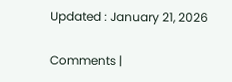Updated : January 21, 2026

Comments |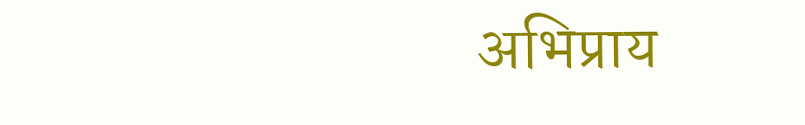अभिप्राय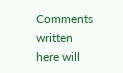Comments written here will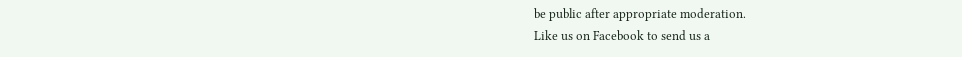be public after appropriate moderation.
Like us on Facebook to send us a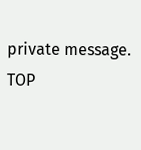private message.
TOP